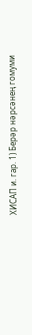ХИСАП и. гар. 1) Берәр нәрсәнең гомуми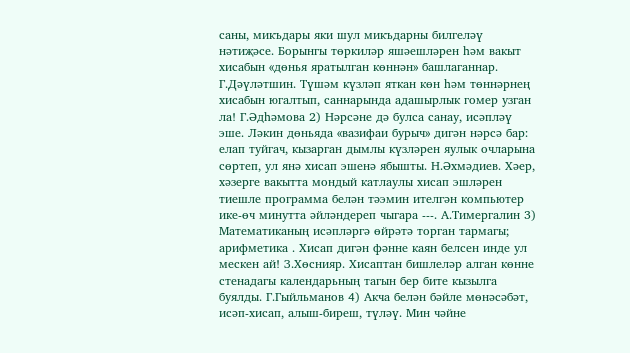саны, микъдары яки шул микъдарны билгеләү нәтиҗәсе. Борынгы төркиләр яшәешләрен һәм вакыт хисабын «дөнья яратылган көннән» башлаганнар. Г.Дәүләтшин. Түшәм күзләп яткан көн һәм төннәрнең хисабын югалтып, саннарында адашырлык гомер узган ла! Г.Әдһәмова 2) Нәрсәне дә булса санау, исәпләү эше. Ләкин дөньяда «вазифаи бурыч» дигән нәрсә бар: елап туйгач, кызарган дымлы күзләрен яулык очларына сөртеп, ул янә хисап эшенә ябышты. Н.Әхмәдиев. Хәер, хәзерге вакытта мондый катлаулы хисап эшләрен тиешле программа белән тәэмин ителгән компьютер ике-өч минутта әйләндереп чыгара ---. А.Тимергалин 3) Математиканың исәпләргә өйрәтә торган тармагы; арифметика . Хисап дигән фәнне каян белсен инде ул мескен ай! З.Хөснияр. Хисаптан бишлеләр алган көнне стенадагы календарьның тагын бер бите кызылга буялды. Г.Гыйльманов 4) Акча белән бәйле мөнәсәбәт, исәп-хисап, алыш-биреш, түләү. Мин чәйне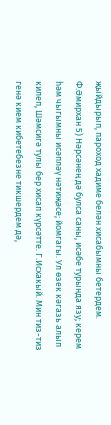җыйдырып, пароход хадиме белән хисабымны бетердем. Ф.Әмирхан 5) Нәрсәнең дә булса саны, исәбе турында язу; керем һәм чыгымны исәпләү нәтиҗәсе; йомгагы. Ул өзек кәгазь алып килеп, Шәмсигә тулы бер хисап күрсәтте. Г.Исхакый. Мин тиз-тиз генә кием кибетебезне тикшердем дә,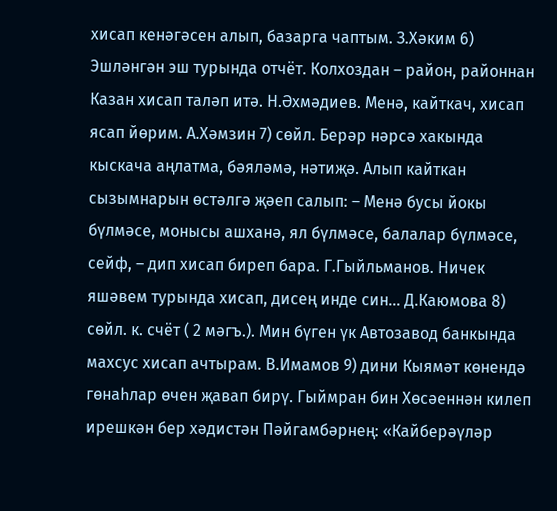хисап кенәгәсен алып, базарга чаптым. З.Хәким 6) Эшләнгән эш турында отчёт. Колхоздан – район, районнан Казан хисап таләп итә. Н.Әхмәдиев. Менә, кайткач, хисап ясап йөрим. А.Хәмзин 7) сөйл. Берәр нәрсә хакында кыскача аңлатма, бәяләмә, нәтиҗә. Алып кайткан сызымнарын өстәлгә җәеп салып: – Менә бусы йокы бүлмәсе, монысы ашханә, ял бүлмәсе, балалар бүлмәсе, сейф, – дип хисап биреп бара. Г.Гыйльманов. Ничек яшәвем турында хисап, дисең инде син... Д.Каюмова 8) сөйл. к. счёт ( 2 мәгъ.). Мин бүген үк Автозавод банкында махсус хисап ачтырам. В.Имамов 9) дини Кыямәт көнендә гөнаһлар өчен җавап бирү. Гыймран бин Хөсәеннән килеп ирешкән бер хәдистән Пәйгамбәрнең: «Кайберәүләр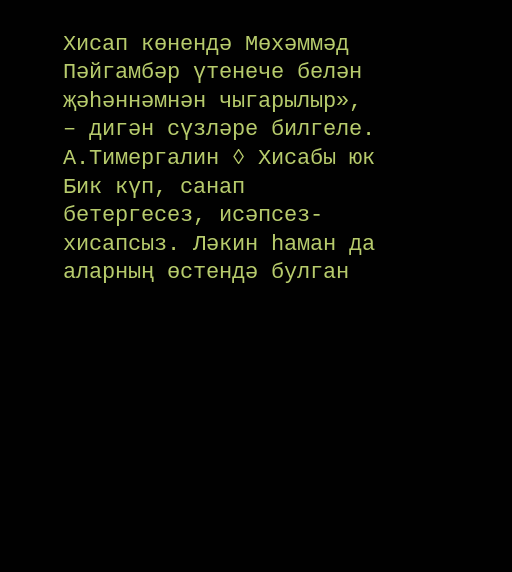Хисап көнендә Мөхәммәд Пәйгамбәр үтенече белән җәһәннәмнән чыгарылыр», – дигән сүзләре билгеле. А.Тимергалин ◊ Хисабы юк Бик күп, санап бетергесез, исәпсез-хисапсыз. Ләкин һаман да аларның өстендә булган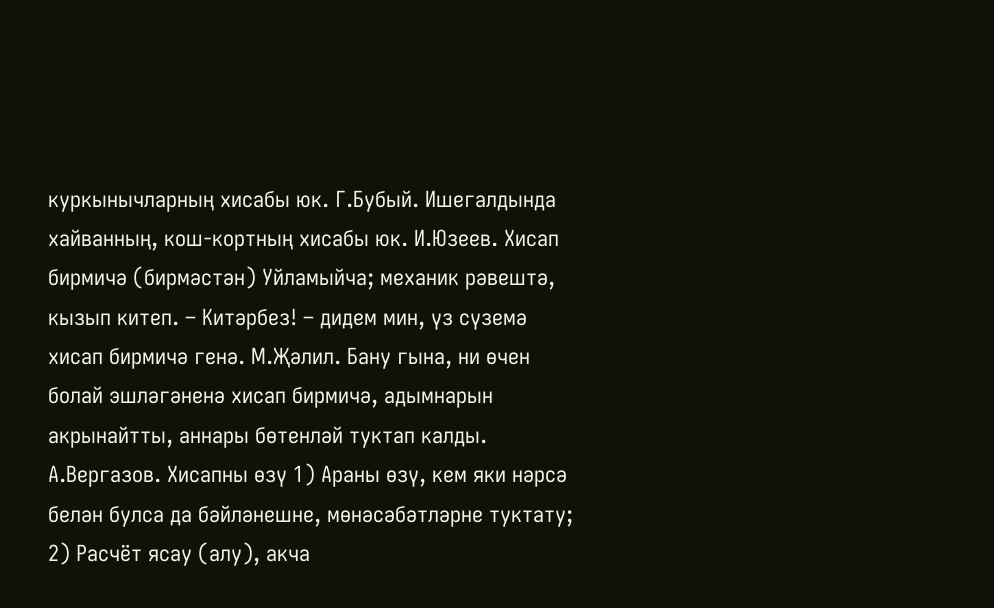куркынычларның хисабы юк. Г.Бубый. Ишегалдында хайванның, кош-кортның хисабы юк. И.Юзеев. Хисап бирмичә (бирмәстән) Уйламыйча; механик рәвештә, кызып китеп. – Китәрбез! – дидем мин, үз сүземә хисап бирмичә генә. М.Җәлил. Бану гына, ни өчен болай эшләгәненә хисап бирмичә, адымнарын акрынайтты, аннары бөтенләй туктап калды. А.Вергазов. Хисапны өзү 1) Араны өзү, кем яки нәрсә белән булса да бәйләнешне, мөнәсәбәтләрне туктату; 2) Расчёт ясау (алу), акча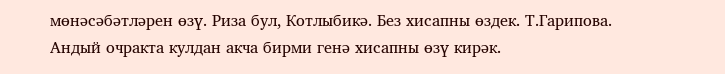мөнәсәбәтләрен өзү. Риза бул, Котлыбикә. Без хисапны өздек. Т.Гарипова. Андый очракта кулдан акча бирми генә хисапны өзү кирәк.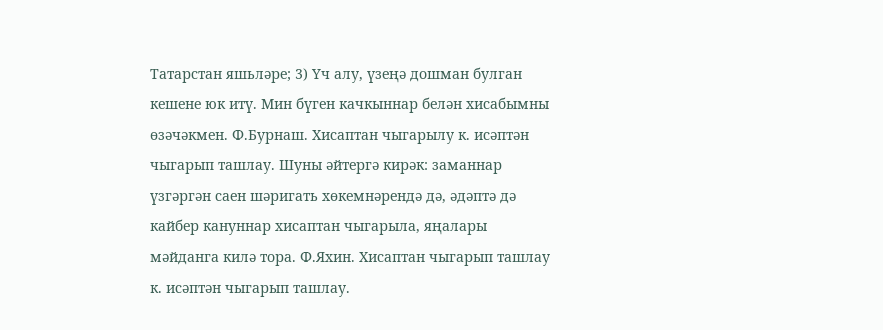Татарстан яшьләре; 3) Үч алу, үзеңә дошман булган кешене юк итү. Мин бүген качкыннар белән хисабымны өзәчәкмен. Ф.Бурнаш. Хисаптан чыгарылу к. исәптән чыгарып ташлау. Шуны әйтергә кирәк: заманнар үзгәргән саен шәригать хөкемнәрендә дә, әдәптә дә кайбер кануннар хисаптан чыгарыла, яңалары мәйданга килә тора. Ф.Яхин. Хисаптан чыгарып ташлау к. исәптән чыгарып ташлау.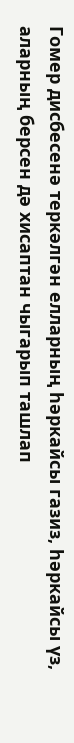Гомер дисбесенә теркәлгән елларның һәркайсы газиз, һәркайсы үз, аларның берсен дә хисаптан чыгарып ташлап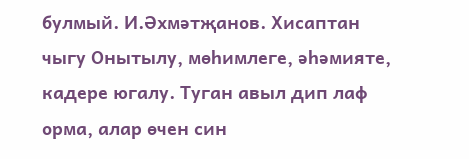булмый. И.Әхмәтҗанов. Хисаптан чыгу Онытылу, мөһимлеге, әһәмияте, кадере югалу. Туган авыл дип лаф орма, алар өчен син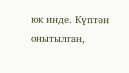юк инде. Күптән онытылган,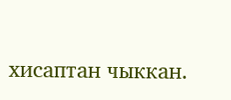хисаптан чыккан.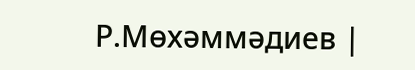Р.Мөхәммәдиев |